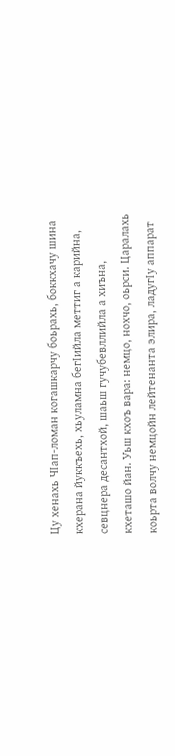Цу хенахь ЧIап-ломан когашкарчу боьрахь, боккхачу шина кхерана йуккъехь, хьуламна бегIийла меттиг а карийна, севцнера десантхой, шаьш гучубевллийла а хиъна, кхеташо йан. Уьш кхоъ вара: немцо, нохчо, оьрси. Царалахь коьрта волчу немцойн лейтенанта элира, ладугIу аппарат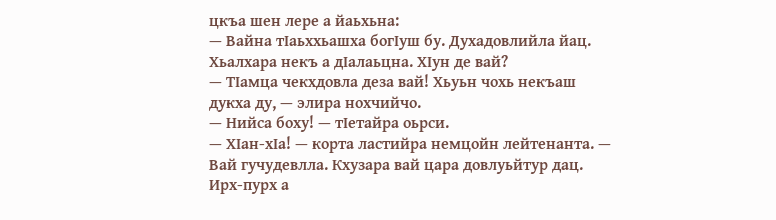цкъа шен лере а йаьхьна:
— Вайна тIаьххьашха богIуш бу. Духадовлийла йац. Хьалхара некъ а дIалаьцна. ХIун де вай?
— ТIамца чекхдовла деза вай! Хьуьн чохь некъаш дукха ду, — элира нохчийчо.
— Нийса боху! — тIетайра оьрси.
— ХIан-хIа! — корта ластийра немцойн лейтенанта. — Вай гучудевлла. Кхузара вай цара довлуьйтур дац. Ирх-пурх а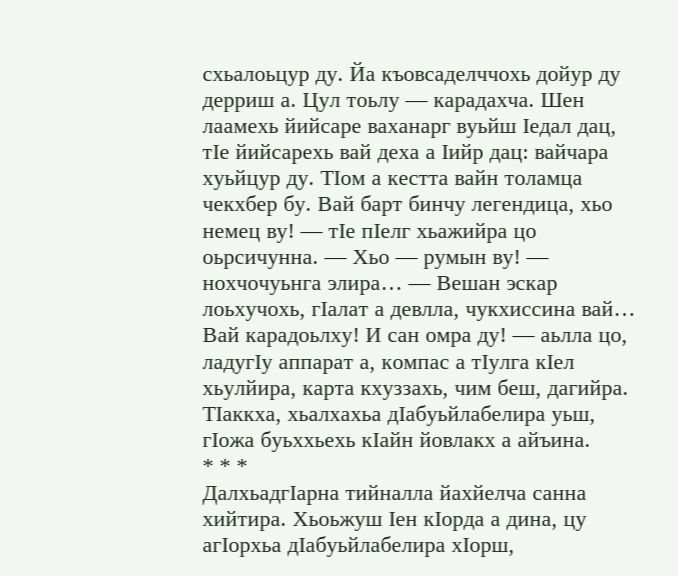схьалоьцур ду. Йа къовсаделччохь дойур ду дерриш а. Цул тоьлу — карадахча. Шен лаамехь йийсаре ваханарг вуьйш Iедал дац, тIе йийсарехь вай деха а Iийр дац: вайчара хуьйцур ду. ТIом а кестта вайн толамца чекхбер бу. Вай барт бинчу легендица, хьо немец ву! — тIе пIелг хьажийра цо оьрсичунна. — Хьо — румын ву! — нохчочуьнга элира… — Вешан эскар лоьхучохь, гIалат а девлла, чукхиссина вай… Вай карадоьлху! И сан омра ду! — аьлла цо, ладугIу аппарат а, компас а тIулга кIел хьулйира, карта кхуззахь, чим беш, дагийра. ТIаккха, хьалхахьа дIабуьйлабелира уьш, гIожа буьххьехь кIайн йовлакх а айъина.
* * *
ДалхьадгIарна тийналла йахйелча санна хийтира. Хьоьжуш Iен кIорда а дина, цу агIорхьа дIабуьйлабелира хIорш,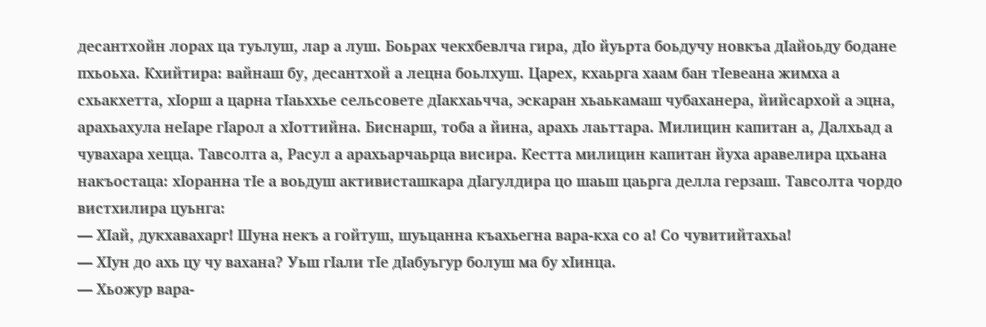десантхойн лорах ца туьлуш, лар а луш. Боьрах чекхбевлча гира, дIо йуьрта боьдучу новкъа дIайоьду бодане пхьоьха. Кхийтира: вайнаш бу, десантхой а лецна боьлхуш. Царех, кхаьрга хаам бан тIевеана жимха а схьакхетта, хIорш а царна тIаьххье сельсовете дIакхаьчча, эскаран хьаькамаш чубаханера, йийсархой а эцна, арахьахула неIаре гIарол а хIоттийна. Биснарш, тоба а йина, арахь лаьттара. Милицин капитан а, Далхьад а чувахара хецца. Тавсолта а, Расул а арахьарчаьрца висира. Кестта милицин капитан йуха аравелира цхьана накъостаца: хIоранна тIе а воьдуш активисташкара дIагулдира цо шаьш цаьрга делла герзаш. Тавсолта чордо вистхилира цуьнга:
— ХIай, дукхавахарг! Шуна некъ а гойтуш, шуьцанна къахьегна вара-кха со а! Со чувитийтахьа!
— ХIун до ахь цу чу вахана? Уьш гIали тIе дIабуьгур болуш ма бу хIинца.
— Хьожур вара-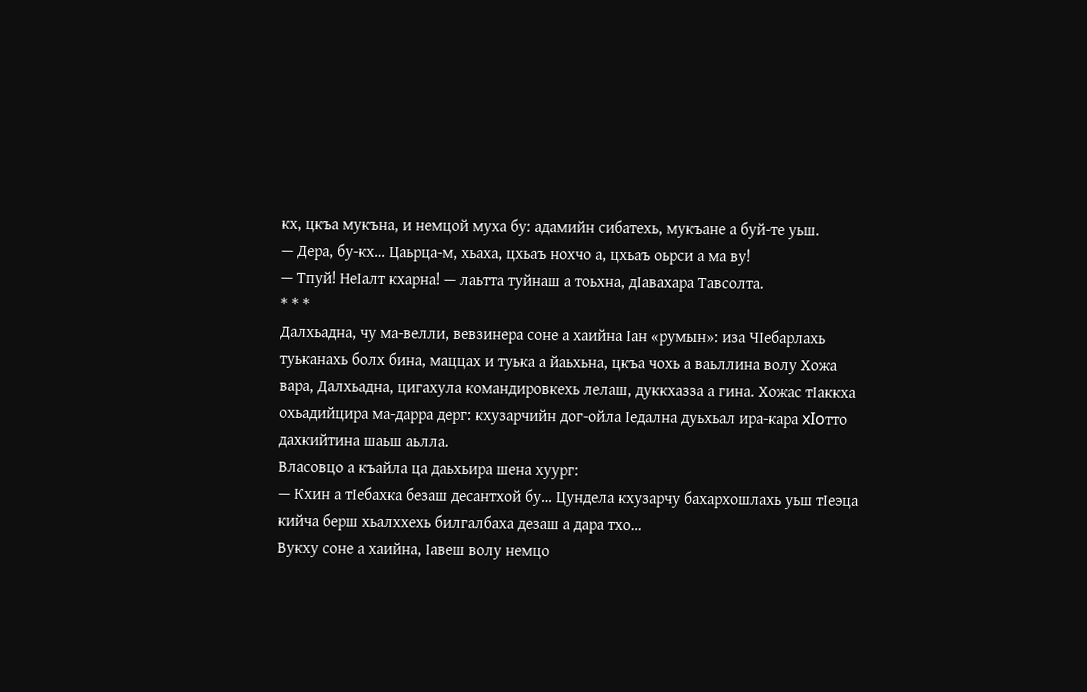кх, цкъа мукъна, и немцой муха бу: адамийн сибатехь, мукъане а буй-те уьш.
— Дера, бу-кх… Цаьрца-м, хьаха, цхьаъ нохчо а, цхьаъ оьрси а ма ву!
— Тпуй! НеIалт кхарна! — лаьтта туйнаш а тоьхна, дIавахара Тавсолта.
* * *
Далхьадна, чу ма-велли, вевзинера соне а хаийна Iан «румын»: иза ЧIебарлахь туьканахь болх бина, маццах и туька а йаьхьна, цкъа чохь а ваьллина волу Хожа вара, Далхьадна, цигахула командировкехь лелаш, дуккхазза а гина. Хожас тIаккха охьадийцира ма-дарра дерг: кхузарчийн дог-ойла Iедална дуьхьал ира-кара xIoттo дахкийтина шаьш аьлла.
Власовцо а къайла ца даьхьира шена хуург:
— Кхин а тIебахка безаш десантхой бу… Цундела кхузарчу бахархошлахь уьш тIеэца кийча берш хьалххехь билгалбаха дезаш а дара тхо…
Вукху соне а хаийна, Iавеш волу немцо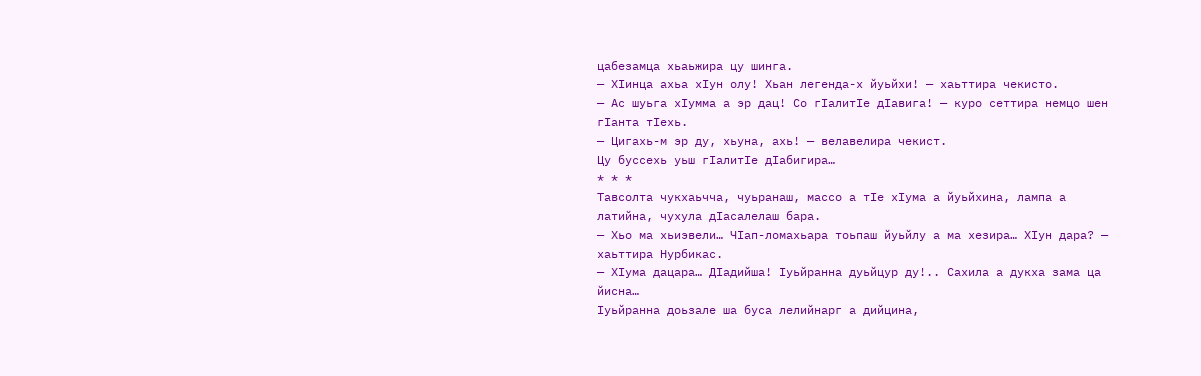цабезамца хьаьжира цу шинга.
— ХIинца ахьа хIун олу! Хьан легенда-х йуьйхи! — хаьттира чекисто.
— Ас шуьга хIумма а эр дац! Со гIалитIе дIавига! — куро сеттира немцо шен гIанта тIехь.
— Цигахь-м эр ду, хьуна, ахь! — велавелира чекист.
Цу буссехь уьш гIалитIе дIабигира…
* * *
Тавсолта чукхаьчча, чуьранаш, массо а тIе хIума а йуьйхина, лампа а латийна, чухула дIасалелаш бара.
— Хьо ма хьиэвели… ЧIап-ломахьара тоьпаш йуьйлу а ма хезира… ХIун дара? — хаьттира Нурбикас.
— ХIума дацара… ДIадийша! Iуьйранна дуьйцур ду!.. Сахила а дукха зама ца йисна…
Iуьйранна доьзале ша буса лелийнарг а дийцина,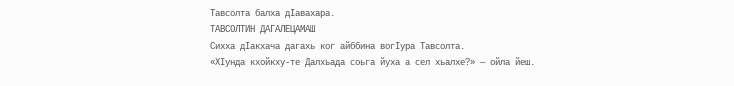Тавсолта балха дIавахара.
ТАВСОЛТИН ДАГАЛЕЦАМАШ
Сихха дIакхача дагахь ког айббина вогIура Тавсолта.
«ХIунда кхойкху-те Далхьада соьга йуха а сел хьалхе?» — ойла йеш.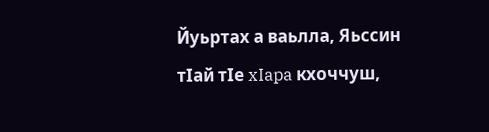Йуьртах а ваьлла, Яьссин тIай тIе xIapa кхоччуш,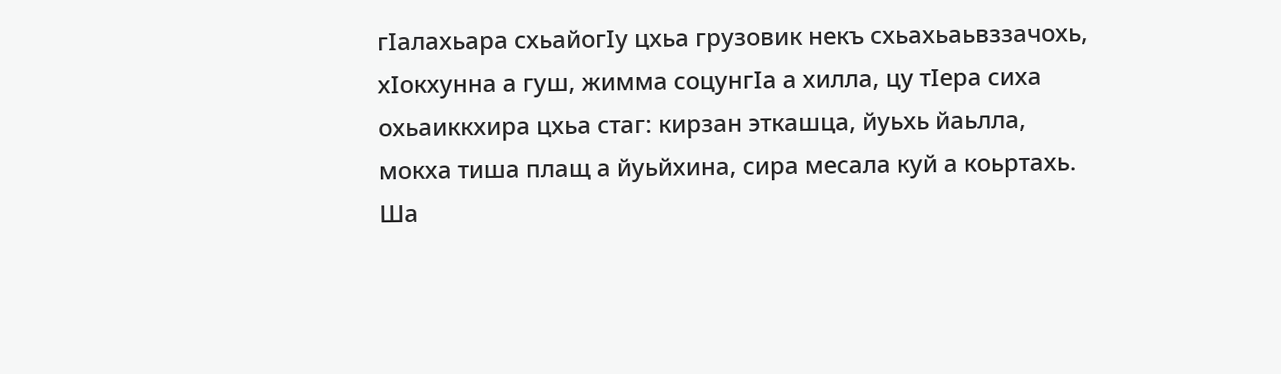гIалахьара схьайогIу цхьа грузовик некъ схьахьаьвззачохь, хIокхунна а гуш, жимма соцунгIа а хилла, цу тIера сиха охьаиккхира цхьа стаг: кирзан эткашца, йуьхь йаьлла, мокха тиша плащ а йуьйхина, сира месала куй а коьртахь. Ша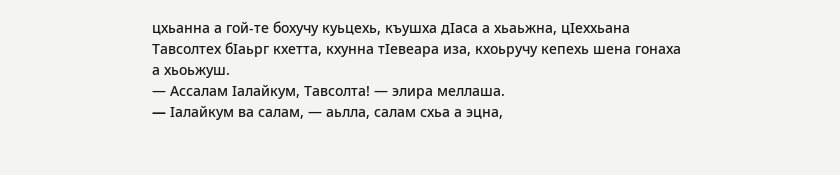цхьанна а гой-те бохучу куьцехь, къушха дIаса а хьаьжна, цIеххьана Тавсолтех бIаьрг кхетта, кхунна тIевеара иза, кхоьручу кепехь шена гонаха а хьоьжуш.
— Ассалам Iалайкум, Тавсолта! — элира меллаша.
— Iалайкум ва салам, — аьлла, салам схьа а эцна,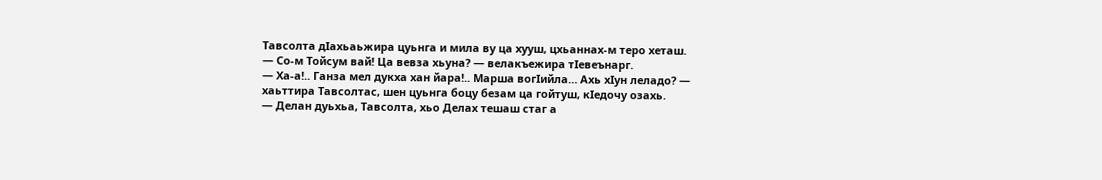Тавсолта дIахьаьжира цуьнга и мила ву ца хууш, цхьаннах-м теро хеташ.
— Со-м Тойсум вай! Ца вевза хьуна? — велакъежира тIевеънарг.
— Ха-а!.. Ганза мел дукха хан йара!.. Марша вогIийла… Ахь хIун леладо? — хаьттира Тавсолтас, шен цуьнга боцу безам ца гойтуш, кIедочу озахь.
— Делан дуьхьа, Тавсолта, хьо Делах тешаш стаг а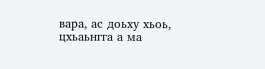вара, ас доьху хьоь, цхьаьнгга а ма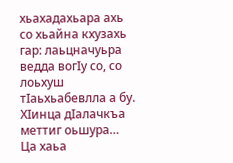хьахадахьара ахь со хьайна кхузахь гар: лаьцначуьра ведда вогIу со, со лоьхуш тIаьхьабевлла а бу. ХIинца дIалачкъа меттиг оьшура… Ца хаьа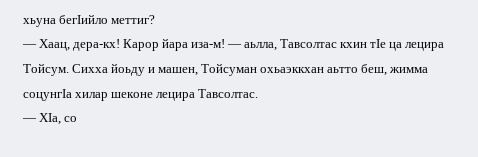хьуна бегIийло меттиг?
— Хаац, дера-кх! Карор йара иза-м! — аьлла, Тавсолтас кхин тIе ца лецира Тойсум. Сихха йоьду и машен, Тойсуман охьаэккхан аьтто беш, жимма соцунгIа хилар шеконе лецира Тавсолтас.
— ХIа, со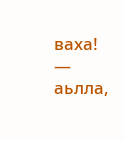ваха! — аьлла,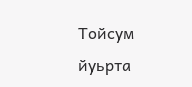Тойсум йуьрта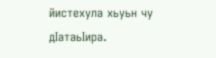йистехула хьуьн чу дIатаьIира.